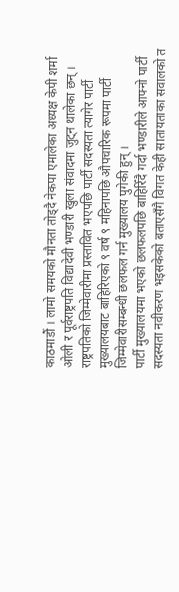काठमाडौं । लामो समयको मौनता तोड्दै नेकपा एमालेका अध्यक्ष केपी शर्मा ओली र पूर्वराष्ट्रपति विद्यादेवी भण्डारी खुला संवादमा जुट्न थालेका छन् । राष्ट्रपतिको जिम्मेवारीमा प्रस्तावित भएपछि पार्टी सदस्यता त्यागेर पार्टी मुख्यालयबाट बाहिरिएको ९ वर्ष ९ महिनापछि औपचारिक रूपमा पार्टी जिम्मेवारीसम्बन्धी छलफल गर्न मुख्यालय पुगेकी हुन् ।
पार्टी मुख्यालयमा भएको छलफलपछि बाहिरिँदै गर्दा भण्डारीले आफ्नो पार्टी सदस्यता नवीकरण भइसकेको बताएसँगै विगत केही सातायताका सवालको त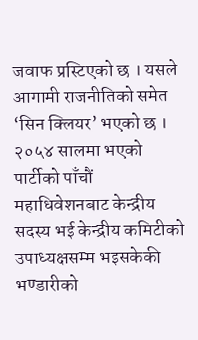जवाफ प्रस्टिएको छ । यसले आगामी राजनीतिको समेत ‘सिन क्लियर’ भएको छ ।
२०५४ सालमा भएको पार्टीको पाँचौं महाधिवेशनबाट केन्द्रीय सदस्य भई केन्द्रीय कमिटीको उपाध्यक्षसम्म भइसकेकी भण्डारीको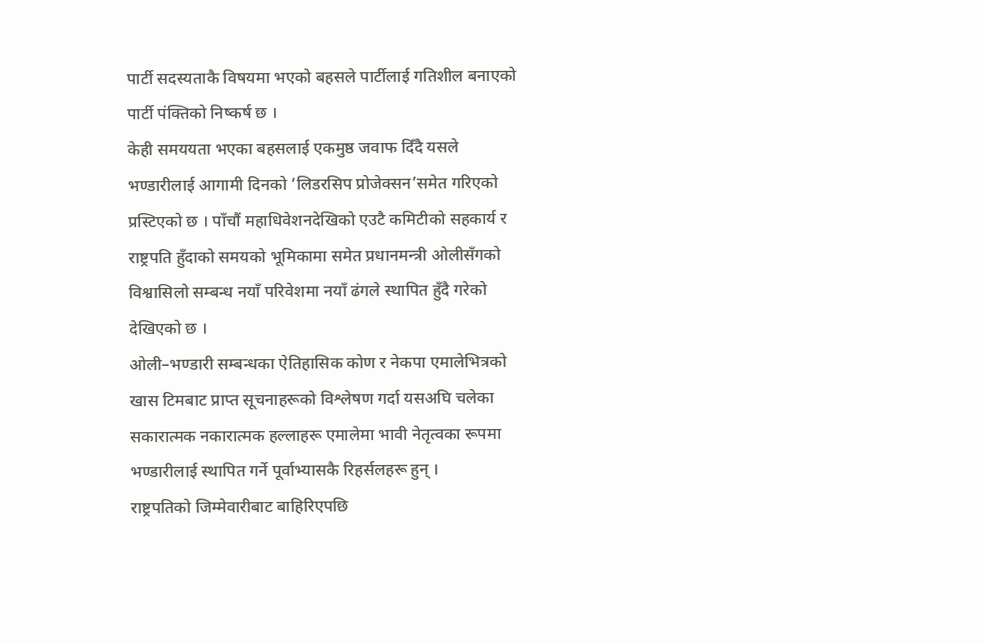पार्टी सदस्यताकै विषयमा भएको बहसले पार्टीलाई गतिशील बनाएको पार्टी पंक्तिको निष्कर्ष छ ।
केही समययता भएका बहसलाई एकमुष्ठ जवाफ दिँदै यसले भण्डारीलाई आगामी दिनको ‘लिडरसिप प्रोजेक्सन’समेत गरिएको प्रस्टिएको छ । पाँचौं महाधिवेशनदेखिको एउटै कमिटीको सहकार्य र राष्ट्रपति हुँदाको समयको भूमिकामा समेत प्रधानमन्त्री ओलीसँगको विश्वासिलो सम्बन्ध नयाँ परिवेशमा नयाँ ढंगले स्थापित हुँदै गरेको देखिएको छ ।
ओली–भण्डारी सम्बन्धका ऐतिहासिक कोण र नेकपा एमालेभित्रको खास टिमबाट प्राप्त सूचनाहरूको विश्लेषण गर्दा यसअघि चलेका सकारात्मक नकारात्मक हल्लाहरू एमालेमा भावी नेतृत्वका रूपमा भण्डारीलाई स्थापित गर्ने पूर्वाभ्यासकै रिहर्सलहरू हुन् ।
राष्ट्रपतिको जिम्मेवारीबाट बाहिरिएपछि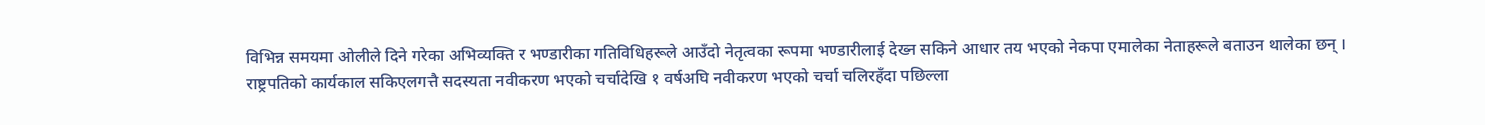विभिन्न समयमा ओलीले दिने गरेका अभिव्यक्ति र भण्डारीका गतिविधिहरूले आउँदो नेतृत्वका रूपमा भण्डारीलाई देख्न सकिने आधार तय भएको नेकपा एमालेका नेताहरूले बताउन थालेका छन् ।
राष्ट्रपतिको कार्यकाल सकिएलगत्तै सदस्यता नवीकरण भएको चर्चादेखि १ वर्षअघि नवीकरण भएको चर्चा चलिरहँदा पछिल्ला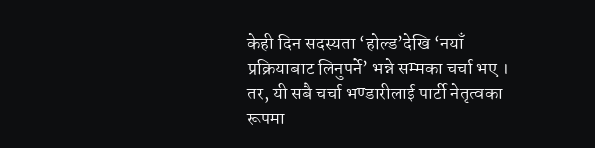केही दिन सदस्यता ‘होल्ड’देखि ‘नयाँ प्रक्रियाबाट लिनुपर्ने’ भन्ने सम्मका चर्चा भए । तर, यी सबै चर्चा भण्डारीलाई पार्टी नेतृत्वका रूपमा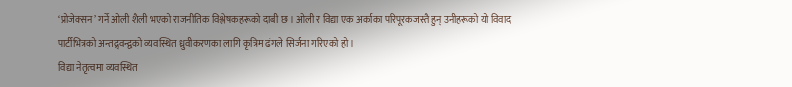‘प्रोजेक्सन’ गर्ने ओली शैली भएको राजनीतिक विश्लेषकहरूको दाबी छ । ओली र विद्या एक अर्काका परिपूरकजस्तै हुन् उनीहरूको यो विवाद पार्टीभित्रको अन्तद्र्वन्द्वको व्यवस्थित ध्रुवीकरणका लागि कृत्रिम ढंगले सिर्जना गरिएको हो ।
विद्या नेतृत्वमा व्यवस्थित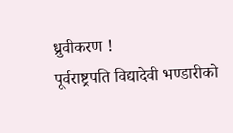ध्रुवीकरण !
पूर्वराष्ट्रपति विद्यादेवी भण्डारीको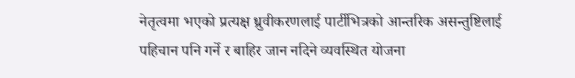नेतृत्वमा भएको प्रत्यक्ष ध्रुवीकरणलाई पार्टीभित्रको आन्तरिक असन्तुष्टिलाई पहिचान पनि गर्ने र बाहिर जान नदिने व्यवस्थित योजना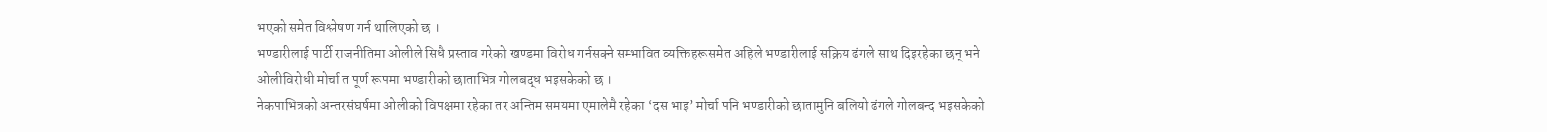भएको समेत विश्लेषण गर्न थालिएको छ ।
भण्डारीलाई पार्टी राजनीतिमा ओलीले सिधै प्रस्ताव गरेको खण्डमा विरोध गर्नसक्ने सम्भावित व्यक्तिहरूसमेत अहिले भण्डारीलाई सक्रिय ढंगले साथ दिइरहेका छन् भने ओलीविरोधी मोर्चा त पूर्ण रूपमा भण्डारीको छाताभित्र गोलबद्ध भइसकेको छ ।
नेकपाभित्रको अन्तरसंघर्षमा ओलीको विपक्षमा रहेका तर अन्तिम समयमा एमालेमै रहेका ‘दस भाइ’ मोर्चा पनि भण्डारीको छातामुनि बलियो ढंगले गोलबन्द भइसकेको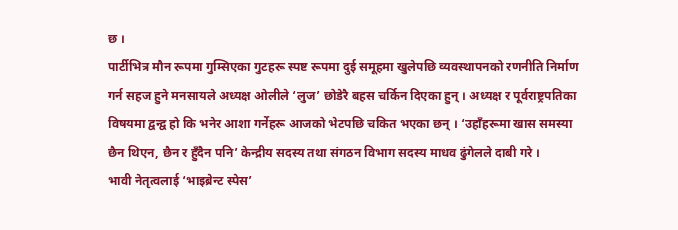छ ।
पार्टीभित्र मौन रूपमा गुम्सिएका गुटहरू स्पष्ट रूपमा दुई समूहमा खुलेपछि व्यवस्थापनको रणनीति निर्माण गर्न सहज हुने मनसायले अध्यक्ष ओलीले ‘लुज’ छोडेरै बहस चर्किन दिएका हुन् । अध्यक्ष र पूर्वराष्ट्रपतिका विषयमा द्वन्द्व हो कि भनेर आशा गर्नेहरू आजको भेटपछि चकित भएका छन् । ‘उहाँहरूमा खास समस्या छैन थिएन, छैन र हुँदैन पनि’ केन्द्रीय सदस्य तथा संगठन विभाग सदस्य माधव ढुंगेलले दाबी गरे ।
भावी नेतृत्वलाई ‘भाइब्रेन्ट स्पेस’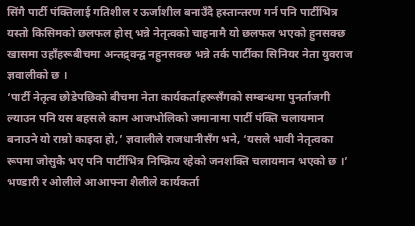सिंगै पार्टी पंक्तिलाई गतिशील र ऊर्जाशील बनाउँदै हस्तान्तरण गर्न पनि पार्टीभित्र यस्तो किसिमको छलफल होस् भन्ने नेतृत्वको चाहनामै यो छलफल भएको हुनसक्छ खासमा उहाँहरूबीचमा अन्तद्र्वन्द्व नहुनसक्छ भन्ने तर्क पार्टीका सिनियर नेता युवराज ज्ञवालीको छ ।
‘पार्टी नेतृत्व छोडेपछिको बीचमा नेता कार्यकर्ताहरूसँगको सम्बन्धमा पुनर्ताजगी ल्याउन पनि यस बहसले काम आजभोलिको जमानामा पार्टी पंक्ति चलायमान बनाउने यो राम्रो काइदा हो,’ ज्ञवालीले राजधानीसँग भने, ‘यसले भावी नेतृत्वका रूपमा जोसुकै भए पनि पार्टीभित्र निष्क्रिय रहेको जनशक्ति चलायमान भएको छ ।’
भण्डारी र ओलीले आआफ्ना शैलीले कार्यकर्ता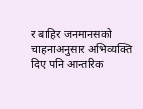र बाहिर जनमानसको चाहनाअनुसार अभिव्यक्ति दिए पनि आन्तरिक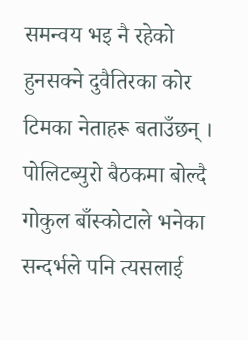समन्वय भइ नै रहेको हुनसक्ने दुवैतिरका कोर टिमका नेताहरू बताउँछन् ।
पोलिटब्युरो बैठकमा बोल्दै गोकुल बाँस्कोटाले भनेका सन्दर्भले पनि त्यसलाई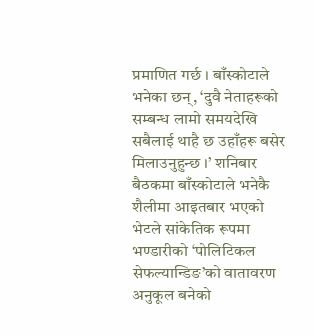प्रमाणित गर्छ । बाँस्कोटाले भनेका छन्, ‘दुवै नेताहरूको सम्बन्ध लामो समयदेखि सबैलाई थाहै छ उहाँहरू बसेर मिलाउनुहुन्छ ।’ शनिबार बैठकमा बाँस्कोटाले भनेकै शैलीमा आइतबार भएको भेटले सांकेतिक रूपमा भण्डारीको ‘पोलिटिकल सेफल्यान्डिङ’को वातावरण अनुकूल बनेको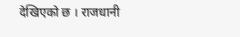देखिएको छ । राजधानी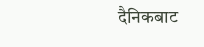दैनिकबाट